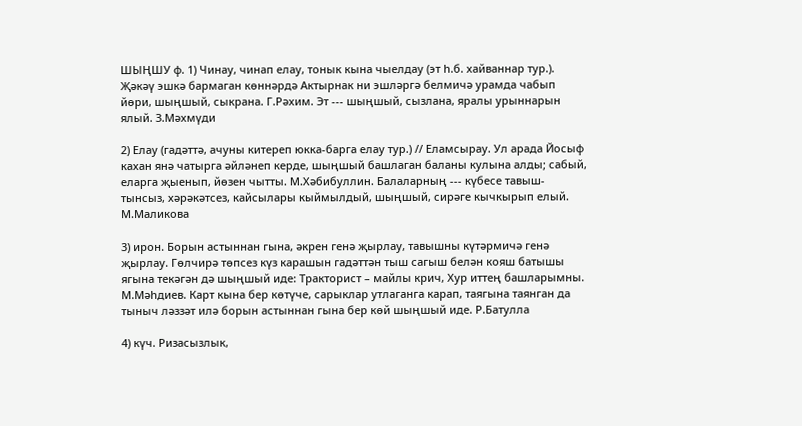ШЫҢШУ ф. 1) Чинау, чинап елау, тонык кына чыелдау (эт һ.б. хайваннар тур.). Җәкәү эшкә бармаган көннәрдә Актырнак ни эшләргә белмичә урамда чабып йөри, шыңшый, сыкрана. Г.Рәхим. Эт --- шыңшый, сызлана, яралы урыннарын ялый. З.Мәхмүди

2) Елау (гадәттә, ачуны китереп юкка-барга елау тур.) // Еламсырау. Ул арада Йосыф кахан янә чатырга әйләнеп керде, шыңшый башлаган баланы кулына алды; сабый, еларга җыенып, йөзен чытты. М.Хәбибуллин. Балаларның --- күбесе тавыш-тынсыз, хәрәкәтсез, кайсылары кыймылдый, шыңшый, сирәге кычкырып елый. М.Маликова

3) ирон. Борын астыннан гына, әкрен генә җырлау, тавышны күтәрмичә генә җырлау. Гөлчирә төпсез күз карашын гадәттән тыш сагыш белән кояш батышы ягына текәгән дә шыңшый иде: Тракторист – майлы крич, Хур иттең башларымны. М.Мәһдиев. Карт кына бер көтүче, сарыклар утлаганга карап, таягына таянган да тыныч ләззәт илә борын астыннан гына бер көй шыңшый иде. Р.Батулла

4) күч. Ризасызлык,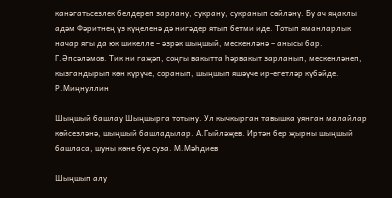канәгатьсезлек белдереп зарлану, сукрану, сукранып сөйләнү. Бу ач яңаклы адәм Фәритнең үз күңеленә дә нигәдер ятып бетми иде. Тотып яманларлык начар ягы да юк шикелле – әзрәк шыңшый, мескенләнә – анысы бар. Г.Әпсәләмов. Тик ни гаҗәп, соңгы вакытта һәрвакыт зарланып, мескенләнеп, кызгандырып көн күрүче, соранып, шыңшып яшәүче ир-егетләр күбәйде. Р.Миңнуллин

Шыңшый башлау Шыңшырга тотыну. Ул кычкырган тавышка уянган малайлар көйсезләнә, шыңшый башладылар. А.Гыйләҗев. Иртән бер җырны шыңшый башласа, шуны көне буе суза. М.Мәһдиев

Шыңшып алу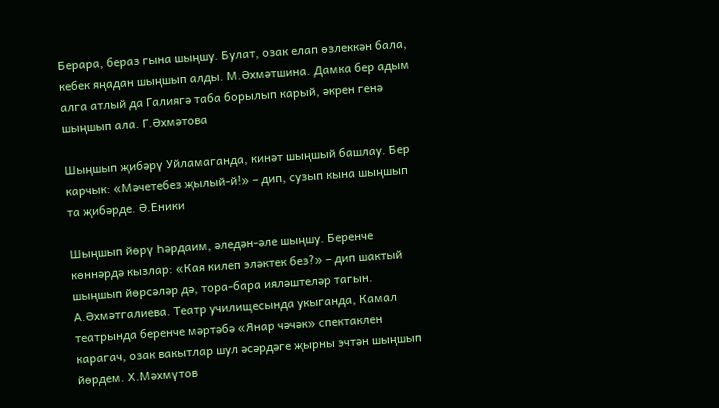Берара, бераз гына шыңшу. Булат, озак елап өзлеккән бала, кебек яңадан шыңшып алды. М.Әхмәтшина. Дамка бер адым алга атлый да Галиягә таба борылып карый, әкрен генә шыңшып ала. Г.Әхмәтова

Шыңшып җибәрү Уйламаганда, кинәт шыңшый башлау. Бер карчык: «Мәчетебез җылый-й!» – дип, сузып кына шыңшып та җибәрде. Ә.Еники

Шыңшып йөрү Һәрдаим, әледән-әле шыңшу. Беренче көннәрдә кызлар: «Кая килеп эләктек без?» – дип шактый шыңшып йөрсәләр дә, тора-бара ияләштеләр тагын. А.Әхмәтгалиева. Театр училищесында укыганда, Камал театрында беренче мәртәбә «Янар чәчәк» спектаклен карагач, озак вакытлар шул әсәрдәге җырны эчтән шыңшып йөрдем. Х.Мәхмүтов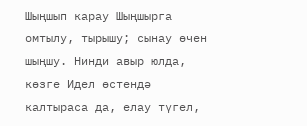Шыңшып карау Шыңшырга омтылу, тырышу; сынау өчен шыңшу. Нинди авыр юлда, көзге Идел өстендә калтыраса да, елау түгел,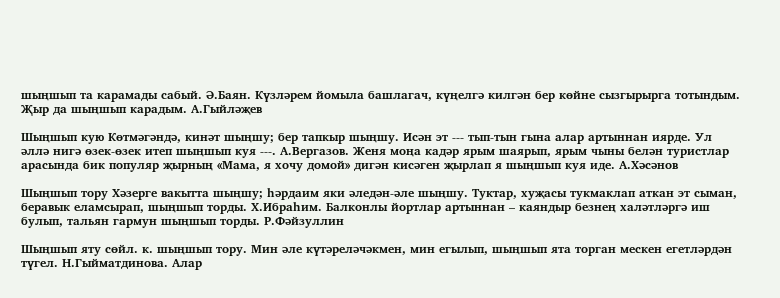шыңшып та карамады сабый. Ә.Баян. Күзләрем йомыла башлагач, күңелгә килгән бер көйне сызгырырга тотындым. Җыр да шыңшып карадым. А.Гыйләҗев

Шыңшып кую Көтмәгәндә, кинәт шыңшу; бер тапкыр шыңшу. Исән эт --- тып-тын гына алар артыннан иярде. Ул әллә нигә өзек-өзек итеп шыңшып куя ---. А.Вергазов. Женя моңа кадәр ярым шаярып, ярым чыны белән туристлар арасында бик популяр җырның «Мама, я хочу домой» дигән кисәген җырлап я шыңшып куя иде. А.Хәсәнов

Шыңшып тору Хәзерге вакытта шыңшу; һәрдаим яки әледән-әле шыңшу. Туктар, хуҗасы тукмаклап аткан эт сыман, беравык еламсырап, шыңшып торды. Х.Ибраһим. Балконлы йортлар артыннан – каяндыр безнең халәтләргә иш булып, тальян гармун шыңшып торды. Р.Фәйзуллин

Шыңшып яту сөйл. к. шыңшып тору. Мин әле күтәреләчәкмен, мин егылып, шыңшып ята торган мескен егетләрдән түгел. Н.Гыйматдинова. Алар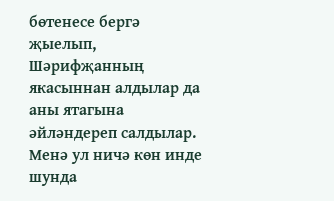бөтенесе бергә җыелып, Шәрифҗанның якасыннан алдылар да аны ятагына әйләндереп салдылар. Менә ул ничә көн инде шунда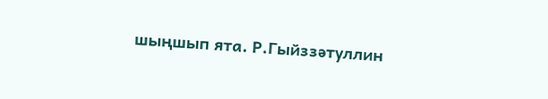шыңшып ята. Р.Гыйззәтуллин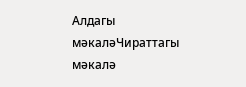Алдагы мәкаләЧираттагы мәкалә